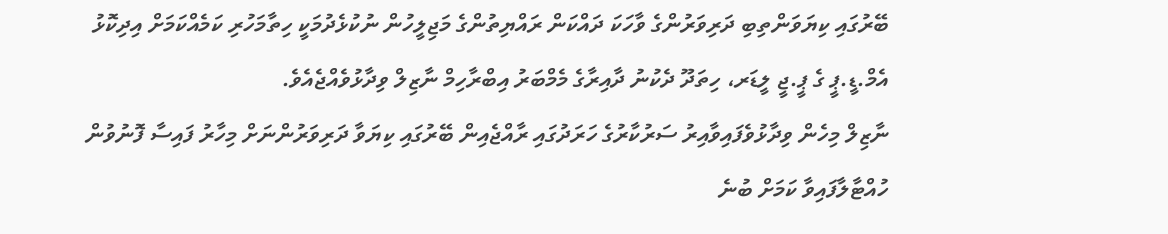ބޭރުގައި ކިޔަވަންތިބި ދަރިވަރުންގެ ވާހަކަ ދައްކަން ރައްޔިތުންގެ މަޖިލީހުން ނުކުޅެދުމަކީ ހިތާމަހުރި ކަމެއްކަމަށް އިދިކޮޅު އެމް.ޑީ.ޕީ ގެ ޕީ.ޖީ ލީޑަރ، ހިތަދޫ ދެކުނު ދާއިރާގެ މެމްބަރު އިބްރާހިމް ނާޒިލް ވިދާޅުވެއްޖެއެވެ.
ނާޒިލް މިހެން ވިދާޅުވެފައިވާއިރު ސަރުކާރުގެ ހަރަދުގައި ރާއްޖެއިން ބޭރުގައި ކިޔަވާ ދަރިވަރުންނަށް މިހާރު ފައިސާ ފޮނުވުން ހުއްޓާލާފައިވާ ކަމަށް ބުނެ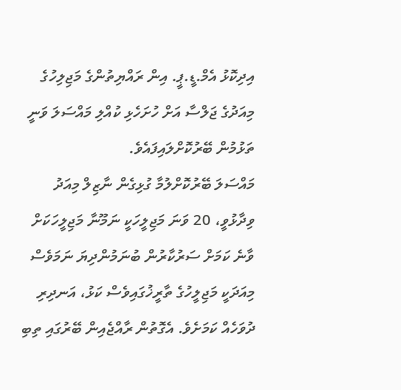އިދިކޮޅު އެމް.ޑީ.ޕީ. އިން ރައްޔިތުންގެ މަޖިލިހުގެ މިއަދުގެ ޖަލްސާ އަށް ހުށަހެޅި ކުއްލި މައްސަލަ ވަނީ ތަޅުމުން ބޭރުކޮށްލައިފައެވެ.
މައްސަލަ ބޭރުކޮށްލުމާ ގުޅިގެން ނާޒިލް މިއަދު ވިދާޅުވީ، 20 ވަނަ މަޖިލީހަކީ ނަމޫނާ މަޖިލީހަކަށް ވާނެ ކަމަށް ސަރުކާރުން ބުނަމުންދިޔަ ނަމަވެސް މިއަދަކީ މަޖިލީހުގެ ތާރީޚުގައިވެސް ކަޅު، އަނދިރި ދުވަހެއް ކަމަށެވެ. އެގޮތުން ރާއްޖެއިން ބޭރުގައި ތިބި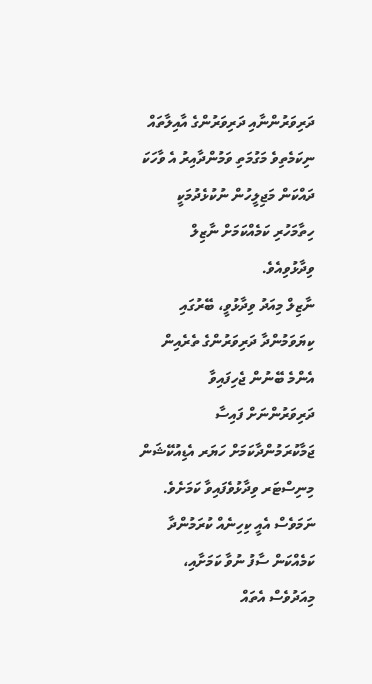ދަރިވަރުންނާއި ދަރިވަރުންގެ އާއިލާތައް ނިކަމެތިވެ މަގުމަތި ވަމުންދާއިރު އެ ވާހަކަ ދައްކަން މަޖިލީހުން ނުކުޅެދުމަކީ ހިތާމަހުރި ކަމެއްކަމަށް ނާޒިލް ވިދާޅުވިއެވެ.
ނާޒިލް މިއަދު ވިދާޅުވީ، ބޭރުގައި ކިޔަވަމުންދާ ދަރިވަރުންގެ ތެރެއިން އެންމެ ބޭނުން ޖެހިފައިވާ ދަރިވަރުންނަށް ފައިސާ ޖަމާކުރަމުންދާކަމަށް ހަޔަރ އެޑިއުކޭޝަން މިނިސްޓަރ ވިދާޅުވެފައިވާ ކަމަށެވެ. ނަމަވެސް އެއީ ކިހިނެއް ކުރަމުންދާ ކަމެއްކަން ސާފު ނުވާ ކަމަށާއި، މިއަދުވެސް އެތައް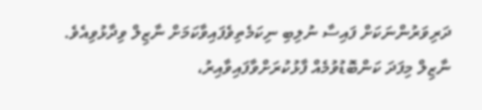ދަރިވަރުންނަކަށް ފައިސާ ނުލިބި ނިކަމެތިވެފައިވާކަމަށް ނާޒިލް ވިދާޅުވިއެވެ.
ނާޒިލް މިފަދަ ކަންބޮޑުވުމެއް ފާޅުކުރަށްވާފައިވާއިރު،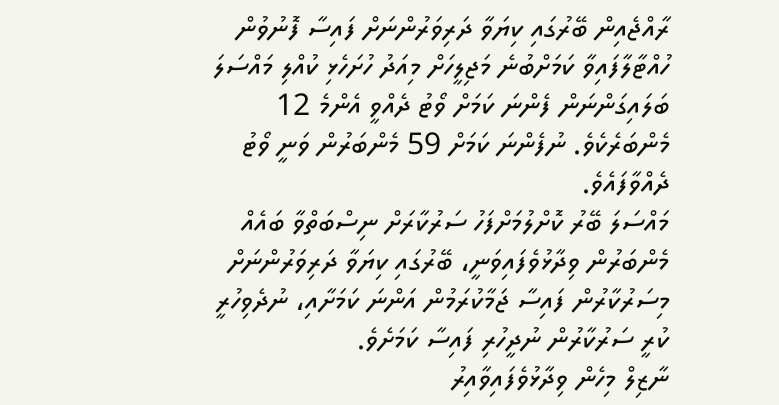ރާއްޖެއިން ބޭރުގައި ކިޔަވާ ދަރިވަރުންނަށް ފައިސާ ފޮނުވުން ހުއްޓާލާފައިވާ ކަމަށްބުނެ މަޖިލީހަށް މިއަދު ހުށަހެޅި ކުއްލި މައްސަލަ ބަލައިގަންނަން ފެންނަ ކަމަށް ވޯޓު ދެއްވީ އެންމެ 12 މެންބަރެކެވެ. ނުފެންނަ ކަމަށް 59 މެންބަރުން ވަނީ ވޯޓު ދެއްވާފައެވެ.
މައްސަލަ ބޭރު ކޮށްލުމަށްފަހު ސަރުކާރަށް ނިސްބަތްވާ ބައެއް މެންބަރުން ވިދާޅުވެފައިވަނީ، ބޭރުގައި ކިޔަވާ ދަރިވަރުންނަށް މިސަރުކާރުން ފައިސާ ޖަމާކުރަމުން އަންނަ ކަމަށާއި، ނުދެވިހުރީ ކުރީ ސަރުކާރުން ނުދީހުރި ފައިސާ ކަމަށެވެ.
ނާޒިލް މިހެން ވިދާޅުވެފައިވާއިރު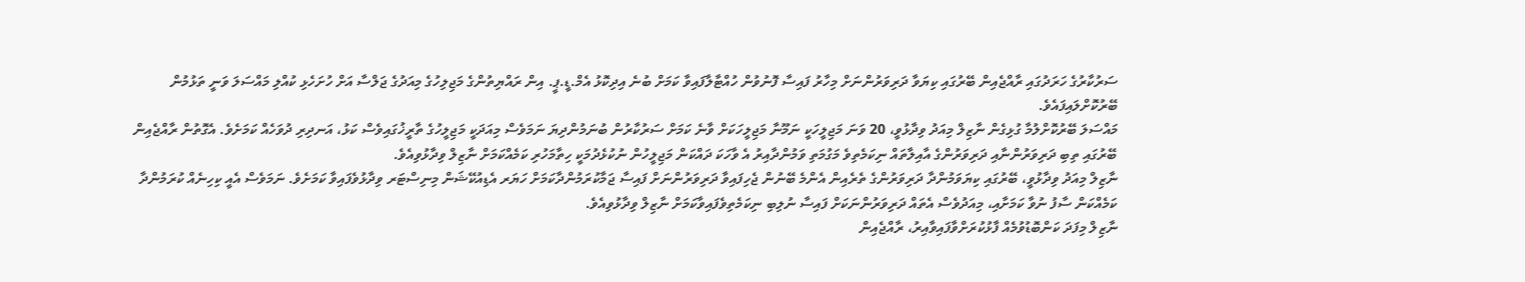ސަރުކާރުގެ ހަރަދުގައި ރާއްޖެއިން ބޭރުގައި ކިޔަވާ ދަރިވަރުންނަށް މިހާރު ފައިސާ ފޮނުވުން ހުއްޓާލާފައިވާ ކަމަށް ބުނެ އިދިކޮޅު އެމް.ޑީ.ޕީ. އިން ރައްޔިތުންގެ މަޖިލިހުގެ މިއަދުގެ ޖަލްސާ އަށް ހުށަހެޅި ކުއްލި މައްސަލަ ވަނީ ތަޅުމުން ބޭރުކޮށްލައިފައެވެ.
މައްސަލަ ބޭރުކޮށްލުމާ ގުޅިގެން ނާޒިލް މިއަދު ވިދާޅުވީ، 20 ވަނަ މަޖިލީހަކީ ނަމޫނާ މަޖިލީހަކަށް ވާނެ ކަމަށް ސަރުކާރުން ބުނަމުންދިޔަ ނަމަވެސް މިއަދަކީ މަޖިލީހުގެ ތާރީޚުގައިވެސް ކަޅު، އަނދިރި ދުވަހެއް ކަމަށެވެ. އެގޮތުން ރާއްޖެއިން ބޭރުގައި ތިބި ދަރިވަރުންނާއި ދަރިވަރުންގެ އާއިލާތައް ނިކަމެތިވެ މަގުމަތި ވަމުންދާއިރު އެ ވާހަކަ ދައްކަން މަޖިލީހުން ނުކުޅެދުމަކީ ހިތާމަހުރި ކަމެއްކަމަށް ނާޒިލް ވިދާޅުވިއެވެ.
ނާޒިލް މިއަދު ވިދާޅުވީ، ބޭރުގައި ކިޔަވަމުންދާ ދަރިވަރުންގެ ތެރެއިން އެންމެ ބޭނުން ޖެހިފައިވާ ދަރިވަރުންނަށް ފައިސާ ޖަމާކުރަމުންދާކަމަށް ހަޔަރ އެޑިއުކޭޝަން މިނިސްޓަރ ވިދާޅުވެފައިވާ ކަމަށެވެ. ނަމަވެސް އެއީ ކިހިނެއް ކުރަމުންދާ ކަމެއްކަން ސާފު ނުވާ ކަމަށާއި، މިއަދުވެސް އެތައް ދަރިވަރުންނަކަށް ފައިސާ ނުލިބި ނިކަމެތިވެފައިވާކަމަށް ނާޒިލް ވިދާޅުވިއެވެ.
ނާޒިލް މިފަދަ ކަންބޮޑުވުމެއް ފާޅުކުރަށްވާފައިވާއިރު، ރާއްޖެއިން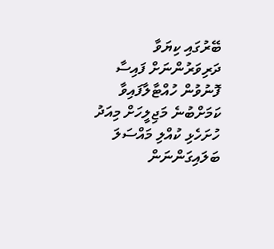ބޭރުގައި ކިޔަވާ ދަރިވަރުންނަށް ފައިސާ ފޮނުވުން ހުއްޓާލާފައިވާ ކަމަށްބުނެ މަޖިލީހަށް މިއަދު ހުށަހެޅި ކުއްލި މައްސަލަ ބަލައިގަންނަން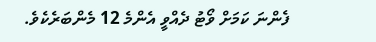ފެންނަ ކަމަށް ވޯޓު ދެއްވީ އެންމެ 12 މެންބަރެކެވެ.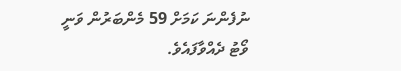ނުފެންނަ ކަމަށް 59 މެންބަރުން ވަނީ ވޯޓު ދެއްވާފައެވެ.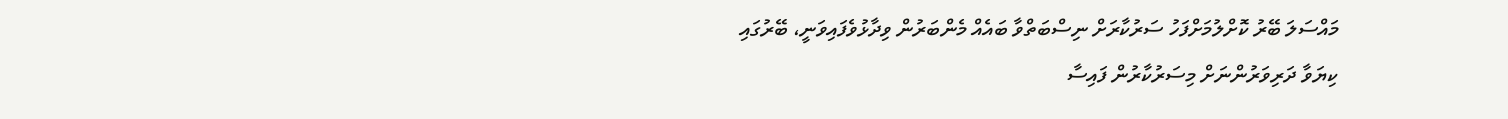މައްސަލަ ބޭރު ކޮށްލުމަށްފަހު ސަރުކާރަށް ނިސްބަތްވާ ބައެއް މެންބަރުން ވިދާޅުވެފައިވަނީ، ބޭރުގައި ކިޔަވާ ދަރިވަރުންނަށް މިސަރުކާރުން ފައިސާ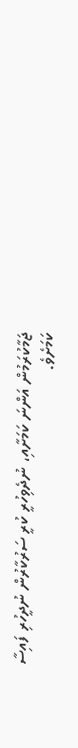ޖަމާކުރަމުން އަންނަ ކަމަށާއި، ނުދެވިހުރީ ކުރީ ސަރުކާރުން ނުދީހުރި ފައިސާ ކަމަށެވެ.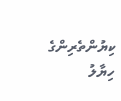ކިޔުންތެރިންގެ ހިޔާލު